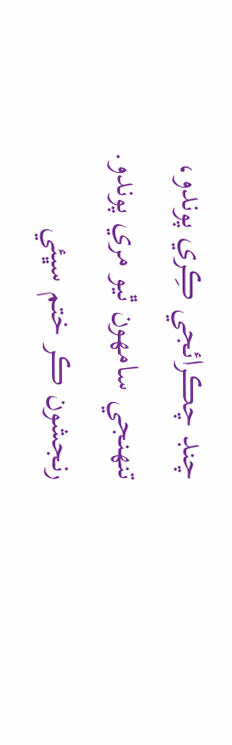چنڊ چڪرائجي ڪِري پوندو،
تنھنجي سامھون ٿيو مري پوندو.
رنجشون ڪر ختم سڀئي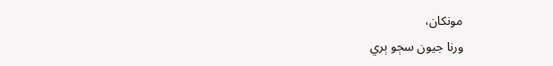مونکان،
ورنا جيون سڄو ٻري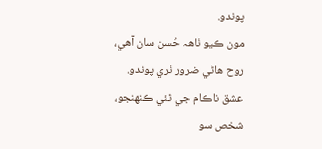پوندو.
مون ڪيو ٺاھہ حُسن سان آهي،
روح هاڻي ضرور ٺري پوندو.
عشق ناڪام جي ٿئي ڪنھنجو،
شخص سو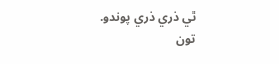ٿي ذري ذري پوندو.
تون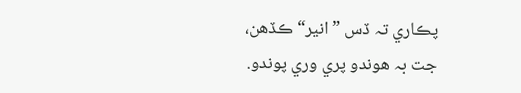پڪاري تہ ڏس ”انير“ ڪڏهن،
جت بہ هوندو پري وري پوندو.